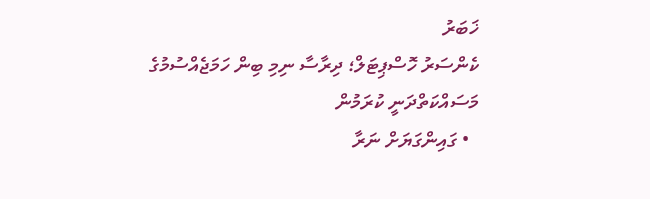ޚަބަރު
ކެންސަރު ހޮސްޕިޓަލް؛ ދިރާސާ ނިމި ބިން ހަމަޖެއްސުމުގެ މަސައްކަތްދަނީ ކުރަމުން
  • ގައިންގަޔަށް ނަރާ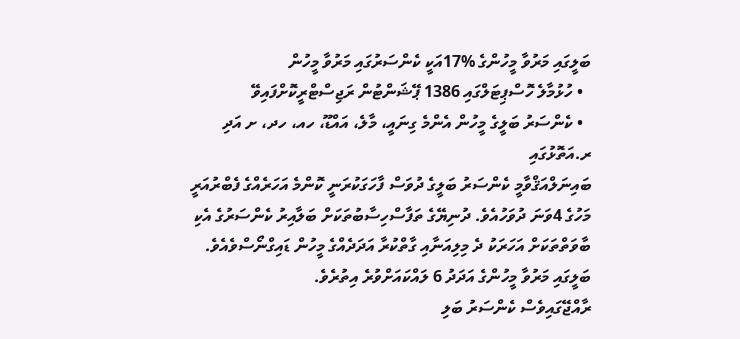ބަލީގައި މަރުވާ މީހުންގެ %17އަކީ ކެންސަރުގައި މަރުވާ މީހުން
  • ހުޅުމާލެ ހޮސްޕިޓަލްގައި 1386 ޕޭޝަންޓުން ރަޖިސްޓްރީކޮށްފައިވޭ
  • ކެންސަރު ބަލީގެ މީހުން އެންމެ ގިނައީ، މާލެ، އައްޑޫ، ހއ، ހދ، ށ އަދި ރ.އަތޮޅުގައި
ބައިނަލްއަޤްވާމީ ކެންސަރު ބަލީގެ ދުވަސް ފާހަގަކުރަނީ ކޮންމެ އަހަރެއްގެ ފެބްރުއަރީ މަހުގެ 4ވަނަ ދުވަހުއެވެ. ދުނިޔޭގެ ތަފާސްހިސާބުތަކަށް ބަލާއިރު ކެންސަރުގެ އެކި ބާވަތްތަކަށް އަހަރަކު ދެ މިލިއަނާއި ގާތްކުރާ އަދަދެއްގެ މީހުން ޑައިގްނޯސްވެއެވެ. ބަލީގައި މަރުވާ މީހުންގެ އަދަދު 6 ލައްކައަށްވުރެ އިތުރެވެ.
ރާއްޖޭގައިވެސް ކެންސަރު ބަލި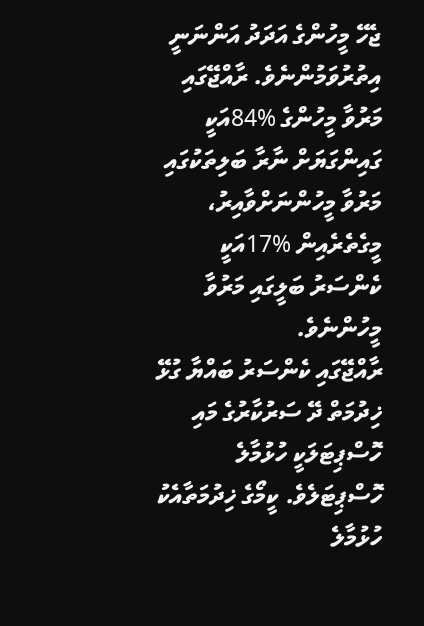ޖެހޭ މީހުންގެ އަދަދު އަންނަނީ އިތުރުވަމުންނެވެ. ރާއްޖޭގައި މަރުވާ މީހުންގެ %84އަކީ ގައިންގަޔަށް ނާރާ ބަލިތަކުގައި މަރުވާ މީހުންނަށްވާއިރު، މީގެތެރެއިން %17އަކީ ކެންސަރު ބަލީގައި މަރުވާ މީހުންނެވެ.
ރާއްޖޭގައި ކެންސަރު ބައްޔާ ގުޅޭ ޚިދުމަތް ދޭ ސަރުކާރުގެ މައި ހޮސްޕިޓަލަކީ ހުޅުމާލެ ހޮސްޕިޓަލެވެ. ކީމޯގެ ޚިދުމަތާއެކު ހުޅުމާލެ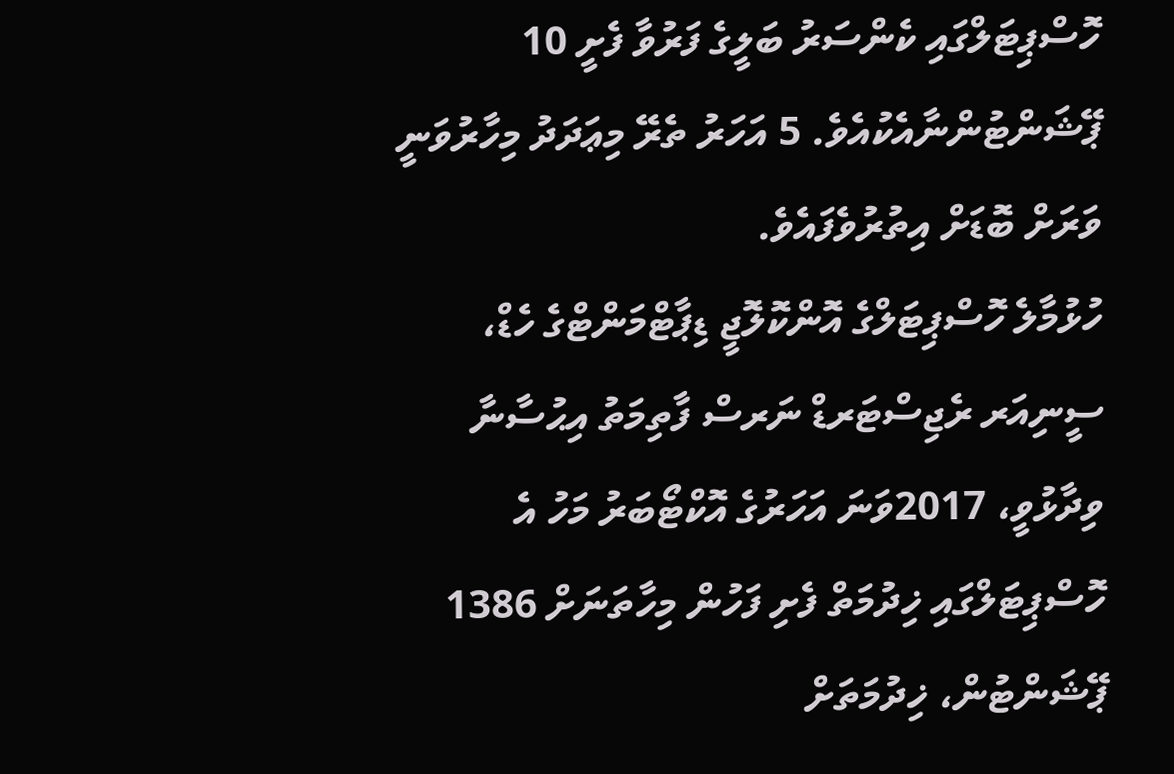ހޮސްޕިޓަލްގައި ކެންސަރު ބަލީގެ ފަރުވާ ފެށީ 10 ޕޭޝަންޓުންނާއެކުއެވެ. 5 އަހަރު ތެރޭ މިޢަދަދު މިހާރުވަނީ ވަރަށް ބޮޑަށް އިތުރުވެފައެވެ.
ހުޅުމާލެ ހޮސްޕިޓަލްގެ އޮންކޮލޮޖީ ޑިޕާޓްމަންޓްގެ ހެޑް، ސީނިއަރ ރެޖިސްޓަރޑް ނަރސް ފާތިމަތު އިޙުސާނާ ވިދާޅުވީ، 2017ވަނަ އަހަރުގެ އޮކްޓޯބަރު މަހު އެ ހޮސްޕިޓަލްގައި ޚިދުމަތް ފެށި ފަހުން މިހާތަނަށް 1386 ޕޭޝަންޓުން، ޚިދުމަތަށް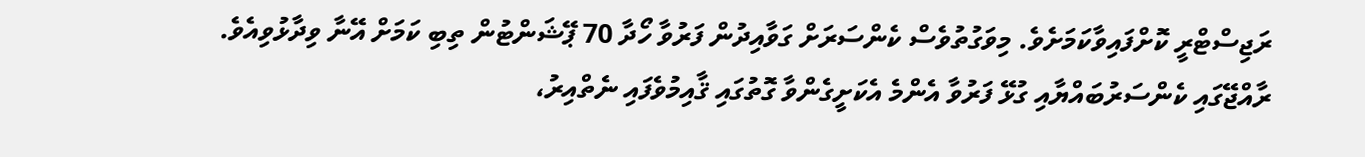ރަޖިސްޓްރީ ކޮށްފައިވާކަމަށެވެ. މިވަގުތުވެސް ކެންސަރަށް ގަވާއިދުން ފަރުވާ ހޯދާ 70 ޕޭޝަންޓުން ތިބި ކަމަށް އޭނާ ވިދާޅުވިއެވެ.
ރާއްޖޭގައި ކެންސަރުބައްޔާއި ގުޅޭ ފަރުވާ އެންމެ އެކަށީގެންވާ ގޮތުގައި ޤާއިމުވެފައި ނެތްއިރު،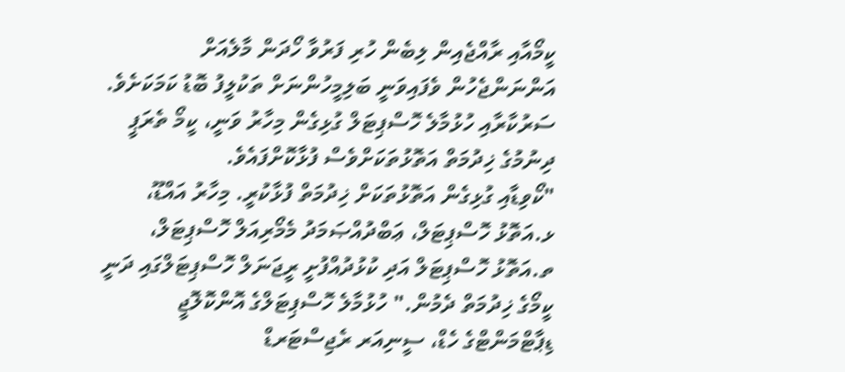ކީމޯއާއި ރާއްޖެއިން ލިބެން ހުރި ފަރުވާ ހޯދަން މާލެއަށް އަންނަންޖެހުން ވެފައިވަނީ ބަލިމީހުންނަށް ތަކުލީފު ބޮޑު ކަމަކަށެވެ. ސަރުކާރާއި ހުޅުމާލެ ހޮސްޕިޓަލް ގުޅިގެން މިހާރު ވަނީ، ކީމޯ ތެރަޕީ ދިނުމުގެ ޚިދުމަތް އަތޮޅުތަކަށްވެސް ފުޅާކޮށްފައެވެ.
"ކޯވިޑާއި ގުޅިގެން އަތޮޅުތަކަށް ޚިދުމަތް ފުޅާކުރީ. މިހާރު އައްޑޫ، ޅ.އަތޮޅު ހޮސްޕިޓަލް، ޢަބްދުއްޞަމަދު މެމޯރިއަލް ހޮސްޕިޓަލް، ތ.އަތޮޅު ހޮސްޕިޓަލް އަދި ކުޅުދުއްފުށީ ރީޖަނަލް ހޮސްޕިޓަލްގައި ދަނީ ކީމޯގެ ޚިދުމަތް ދެމުން." ހުޅުމާލެ ހޮސްޕިޓަލްގެ އޮންކޮލޮޖީ ޑިޕާޓްމަންޓްގެ ހެޑް، ސީނިއަރ ރެޖިސްޓަރޑް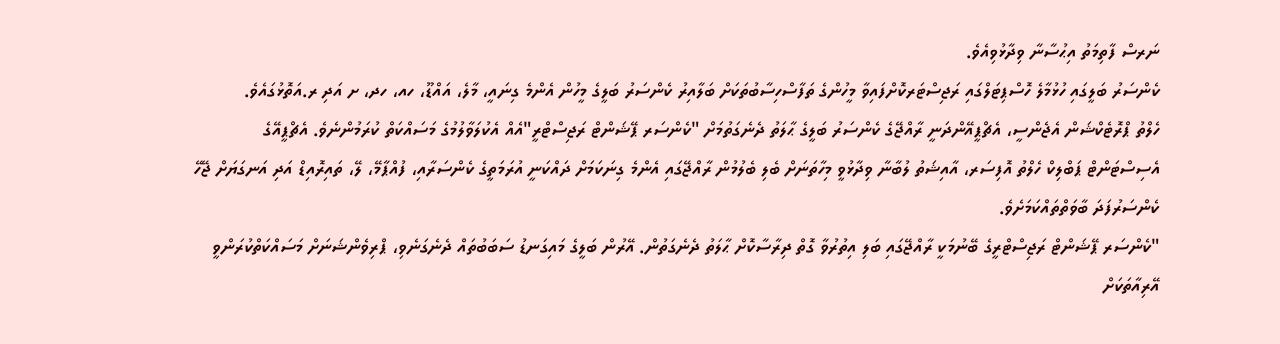ނަރސް ފާތިމަތު އިޙުސާނާ ވިދާޅުވިއެވެ.
ކެންސަރު ބަލީގައި ހުޅުމާލެ ހޮސްޕިޓަލްގައި ރަޖިސްޓަރކޮށްފައިވާ މީހުންގެ ތަފާސްހިސާބުތަކަށް ބަލާއިރު ކެންސަރު ބަލީގެ މީހުން އެންމެ ގިނައީ، މާލެ، އައްޑޫ، ހއ، ހދ، ށ އަދި ރ.އަތޮޅުގައެވެ.
ހެލްތު ޕްރޮޓެކްޝަން އެޖެންސީ، އެޗްޕީއޭންދަނީ ރާއްޖޭގެ ކެންސަރު ބަލީގެ ޙާލަތު ދެނެގަތުމަށް "ކެންސަރ ޕޭޝަންޓް ރަޖިސްޓްރީ"އެއް އެކުލަވާލުމުގެ މަސައްކަތް ކުރަމުންނެވެ. އެޗްޕީއޭގެ އެސިސްޓަންޓް ޕަބްލިކް ހެލްތު އޮފިސަރ، އާއިޝަތު ލުބާނާ ވިދާޅުވީ މިހާތަނަށް ބެލި ބެލުމުން ރާއްޖޭގައި އެންމެ ގިނަކަމަށް ދައްކަނީ އުރަމަތީގެ ކެންސަރާއި، ފުއްޕާމޭ، ލޭ، ތައިރޮއިޑް އަދި އަނގަޔަށް ޖޭހޭ ކެންސަރުފަދަ ބާވަތްތައްކަމަށެވެ.
"ކެންސަރ ޕޭޝަންޓް ރަޖިސްޓްރީގެ ބޭނުމަކީ ރާއްޖޭގައި ބަލި އިތުރުވާ ގޮތް ދިރާސާކޮށް ޙާލަތު ދެނެގަތުން. އޭރުން ބަލީގެ މައިގަނޑު ސަބަބުތައް ދެނެގަނެވި، ޕްރިވެންޝަނަށް މަސައްކަތްކުރަންވީ އޭރިއާތަކަށް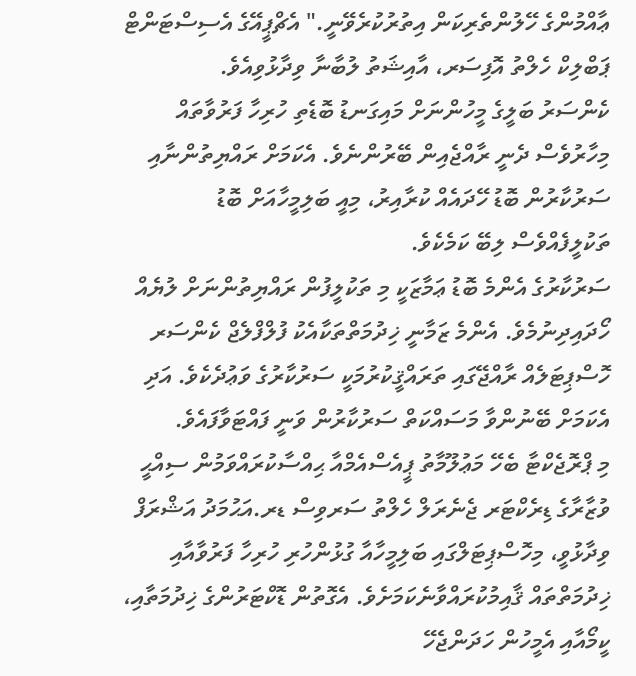ޢާއްމުންގެ ހޭލުންތެރިކަން އިތުރުކުރެވޭނީ." އެޗްޕީއޭގެ އެސިސްޓަންޓް ޕަބްލިކް ހެލްތު އޮފިސަރ، އާއިޝަތު ލުބާނާ ވިދާޅުވިއެވެ.
ކެންސަރު ބަލީގެ މީހުންނަށް މައިގަނޑު ބޮޑެތި ހުރިހާ ފަރުވާތައް މިހާރުވެސް ދެނީ ރާއްޖެއިން ބޭރުންނެވެ. އެކަމަށް ރައްޔިތުންނާއި ސަރުކާރުން ބޮޑު ހޭދައެއް ކުރާއިރު، މިއީ ބަލިމީހާއަށް ބޮޑު ތަކުލީފެއްވެސް ލިބޭ ކަމެކެވެ.
ސަރުކާރުގެ އެންމެ ބޮޑު ޢަމާޒަކީ މި ތަކުލީފުން ރައްޔިތުންނަށް ލުޔެއް ހޯދައިދިނުމެވެ. އެންމެ ޒަމާނީ ޚިދުމަތްތަކާއެކު ފުލްފްލެޖް ކެންސަރ ހޮސްޕިޓަލެއް ރާއްޖޭގައި ތަރައްޤީކުރުމަކީ ސަރުކާރުގެ ވަޢުދެކެވެ. އަދި އެކަމަށް ބޭނުންވާ މަސައްކަތް ސަރުކާރުން ވަނީ ފައްޓަވާފައެވެ.
މި ޕްރޮޖެކްޓާ ބެހޭ މަޢުލޫމާތު ޕީއެސްއެމްއާ ޙިއްސާކުރައްވަމުން ސިއްޙީ ވުޒާރާގެ ޑިރެކްޓަރ ޖެނެރަލް ހެލްތު ސަރވިސް ޑރ.އަޙުމަދު އަޝްރަފް ވިދާޅުވީ، މިހޮސްޕިޓަލްގައި ބަލިމީހާއާ ގުޅުންހުރި ހުރިހާ ފަރުވާއާއި ޚިދުމަތްތައް ޤާއިމުކުރައްވާނެކަމަށެވެ. އެގޮތުން ޑޮކްޓަރުންގެ ޚިދުމަތާއި، ކީމޯއާއި އެމީހުން ހަދަންޖެހޭ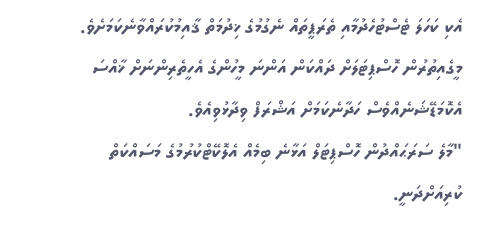އެކި ކަހަލަ ޓެސްޓުހެދުމާއި ތެރަޕީތައް ނެގުމުގެ ޚިދުމަތް ޤާއިމުކުރައްވާނެކަމަށެވެ. މީގެއިތުރުން ހޮސްޕިޓަލަށް ދައްކަން އަންނަ މީހުންގެ އެހީތެރިންނަށް ޚާއްސަ އެކޮމަޑޭޝަނެއްވެސް ހަދާނެކަމަށް އަޝްރަފް ވިދާޅުވިއެވެ.
"މާލެ ސަރަޙައްދުން ހޮސްޕިޓަލް އަޅާނެ ބިމެއް އެލޮކޭޓްކުރުމުގެ މަސައްކަތް ކުރިއަށްދަނީ.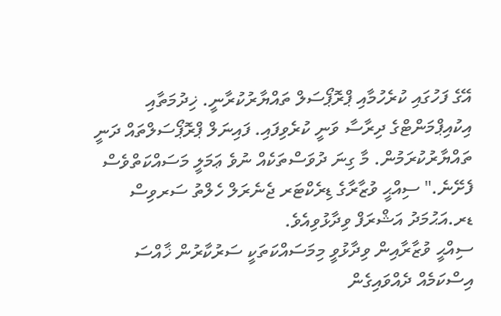އޭގެ ފަހުގައި ކުރެހުމާއި ޕްރޮޕޯސަލް ތައްޔާރުކުރާނީ. ޚިދުމަތާއި އިކުއިޕްމަންޓްގެ ދިރާސާ ވަނީ ކުރެވިފައި. ފައިނަލް ޕްރޮޕޯސަލްތައް ދަނީ ތައްޔާރުކުރަމުން. މާ ގިނަ ދުވަސްތަކެއް ނުވެ ޢަމަލީ މަސައްކަތްވެސް ފެށޭނެ." ސިއްޙީ ވުޒާރާގެ ޑިރެކްޓަރ ޖެނެރަލް ހެލްތު ސަރވިސް ޑރ.އަޙުމަދު އަޝްރަފް ވިދާޅުވިއެވެ.
ސިއްޙީ ވުޒާރާއިން ވިދާޅުވީ މިމަސައްކަތަކީ ސަރުކާރުން ޚާއްސަ އިސްކަމެއް ދެއްވައިގެން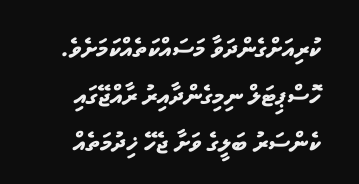ކުރިއަށްގެންދަވާ މަސައްކަތެއްކަމަށެވެ. ހޮސްޕިޓަލް ނިމިގެންދާއިރު ރާއްޖޭގައި ކެންސަރު ބަލީގެ ވަށާ ޖެހޭ ޚިދުމަތެއް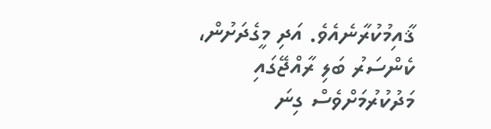ޤާއިމުކުރާނެއެވެ. އަދި މީގެދަށުން، ކެންސަރު ބަލި ރާއްޖޭގައި މަދުކުރުމަށްވެސް ގިނަ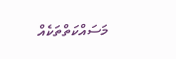މަސައްކަތްތަކެއް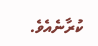ކުރާނެއެވެ.